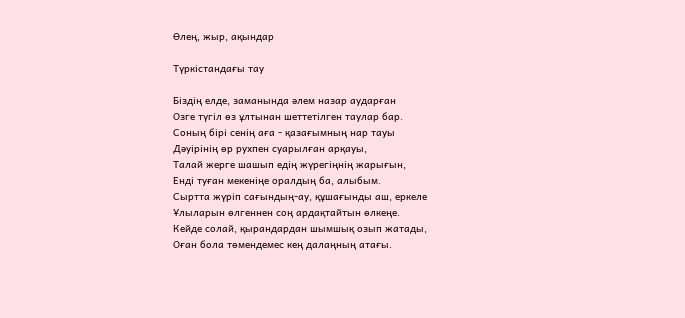Өлең, жыр, ақындар

Түркістандағы тау

Біздің елде, заманында әлем назар аударған
Озге түгіл өз ұлтынан шеттетілген таулар бар.
Соның бірі сенің аға - қазағымның нар тауы
Дәуірінің өр рухпен суарылған арқауы,
Талай жерге шашып едің жүрегіңнің жарығын,
Енді туған мекеніңе оралдың ба, алыбым.
Сыртта жүріп сағындың-ау, құшағынды аш, еркеле
Ұлыларын өлгеннен соң ардақтайтын өлкеңе.
Кейде солай, қырандардан шымшық озып жатады,
Оған бола төмендемес кең далаңның атағы.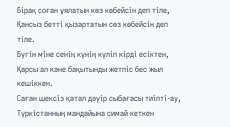Бірақ соған ұялатын көз көбейсін деп тіле,
Қансыз бетті қызартатын сөз көбейсін деп тіле.
Бүгін міне сенің күнің күліп кірді есіктен,
Қарсы ал кәне бақытынды жетпіс бес жыл кешіккен.
Саған шексіз қатал дәуір сыбағасы тиіпті-ау,
Түркістанның мандайына симай кеткен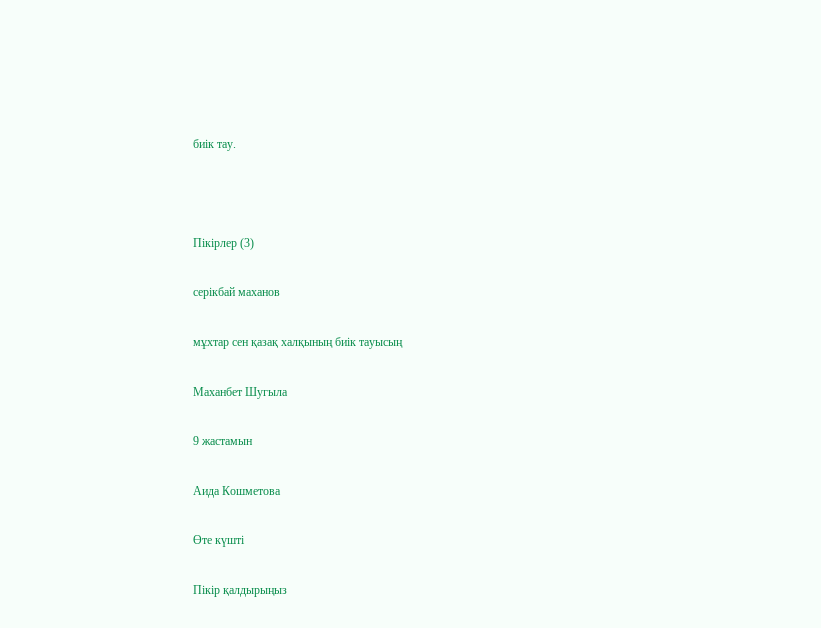биік тау.



Пікірлер (3)

серікбай маханов

мұхтар сен қазақ халқының биік тауысың

Маханбет Шугыла

9 жастамын

Аида Кошметова

Өте күшті

Пікір қалдырыңыз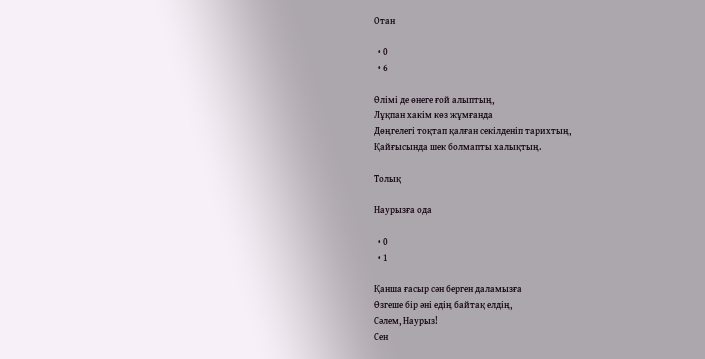Отан

  • 0
  • 6

Өлімі де өнеге ғой алыптың,
Лұқпан хакім көз жұмғанда
Дөңгелегі тоқтап қалған секілденіп тарихтың,
Қайғысында шек болмапты халықтың.

Толық

Наурызға ода

  • 0
  • 1

Қанша ғасыр сән берген даламызға
Өзгеше бір әні едің байтақ елдің,
Сәлем, Наурыз!
Сен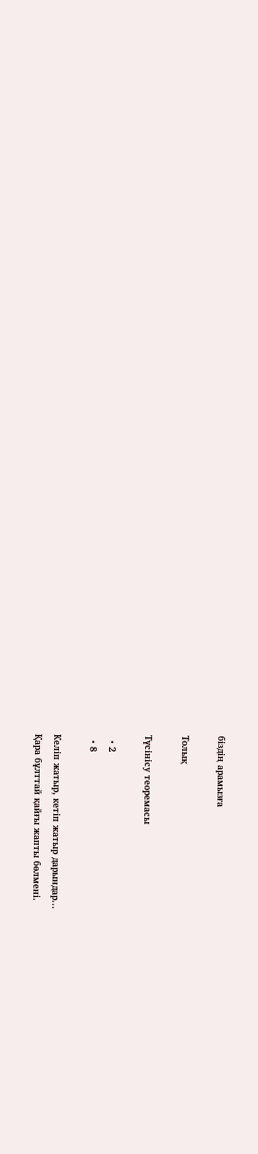біздің арамызға

Толық

Түсінісу теоремасы

  • 2
  • 8

Келіп жатыр, кетіп жатыр дарындар...
Қара бұлттай қайғы жапты бөлмені.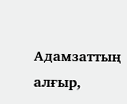Адамзаттың алғыр,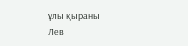ұлы қыраны
Лев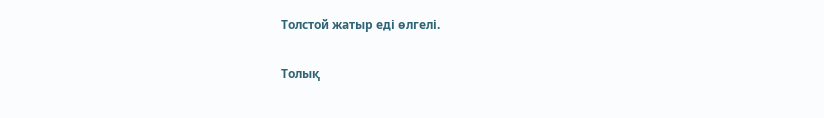Толстой жатыр еді өлгелі.

Толық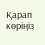Қарап көріңіз